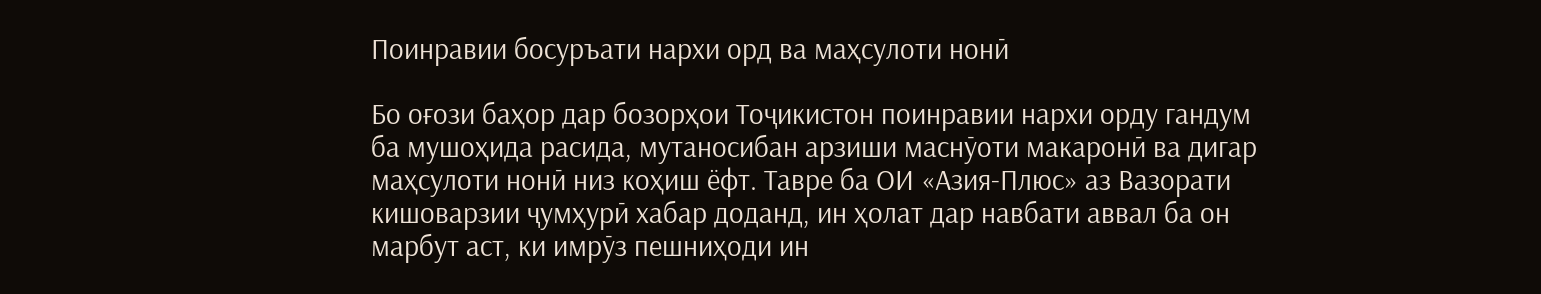Поинравии босуръати нархи орд ва маҳсулоти нонӣ

Бо оғози баҳор дар бозорҳои Тоҷикистон поинравии нархи орду гандум ба мушоҳида расида, мутаносибан арзиши маснӯоти макаронӣ ва дигар маҳсулоти нонӣ низ коҳиш ёфт. Тавре ба ОИ «Азия-Плюс» аз Вазорати кишоварзии ҷумҳурӣ хабар доданд, ин ҳолат дар навбати аввал ба он марбут аст, ки имрӯз пешниҳоди ин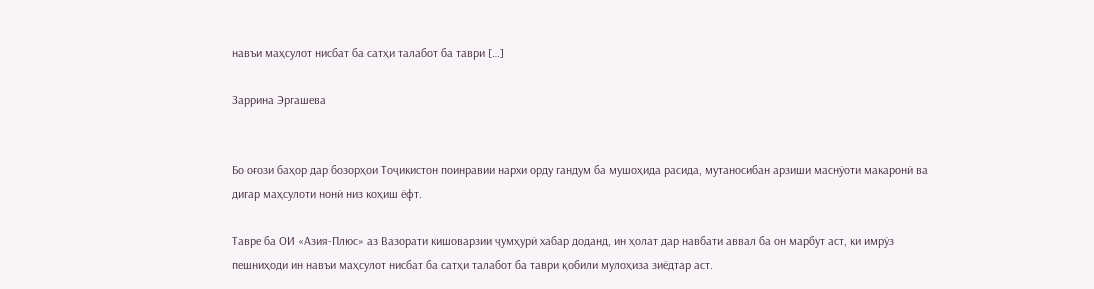навъи маҳсулот нисбат ба сатҳи талабот ба таври […]

Заррина Эргашева


Бо оғози баҳор дар бозорҳои Тоҷикистон поинравии нархи орду гандум ба мушоҳида расида, мутаносибан арзиши маснӯоти макаронӣ ва дигар маҳсулоти нонӣ низ коҳиш ёфт.

Тавре ба ОИ «Азия-Плюс» аз Вазорати кишоварзии ҷумҳурӣ хабар доданд, ин ҳолат дар навбати аввал ба он марбут аст, ки имрӯз пешниҳоди ин навъи маҳсулот нисбат ба сатҳи талабот ба таври қобили мулоҳиза зиёдтар аст.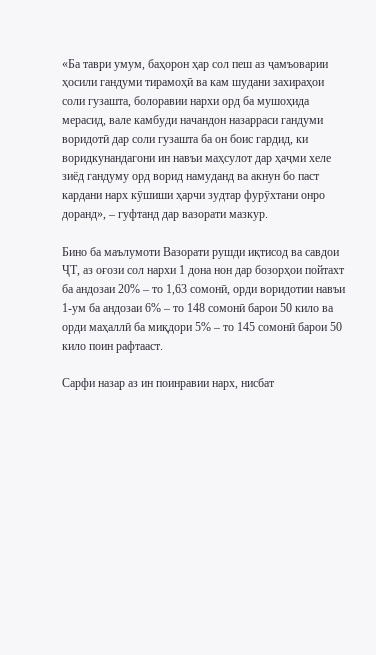«Ба таври умум, баҳорон ҳар сол пеш аз ҷамъоварии ҳосили гандуми тирамоҳӣ ва кам шудани захираҳои соли гузашта, болоравии нархи орд ба мушоҳида мерасид, вале камбуди начандон назарраси гандуми воридотӣ дар соли гузашта ба он боис гардид, ки воридкунандагони ин навъи маҳсулот дар ҳаҷми хеле зиёд гандуму орд ворид намуданд ва акнун бо паст кардани нарх кӯшиши ҳарчи зудтар фурӯхтани онро доранд», – гуфтанд дар вазорати мазкур.

Бино ба маълумоти Вазорати рушди иқтисод ва савдои ҶТ, аз оғози сол нархи 1 дона нон дар бозорҳои пойтахт ба андозаи 20% – то 1,63 сомонӣ, орди воридотии навъи 1-ум ба андозаи 6% – то 148 сомонӣ барои 50 кило ва орди маҳаллӣ ба миқдори 5% – то 145 сомонӣ барои 50 кило поин рафтааст.

Сарфи назар аз ин поинравии нарх, нисбат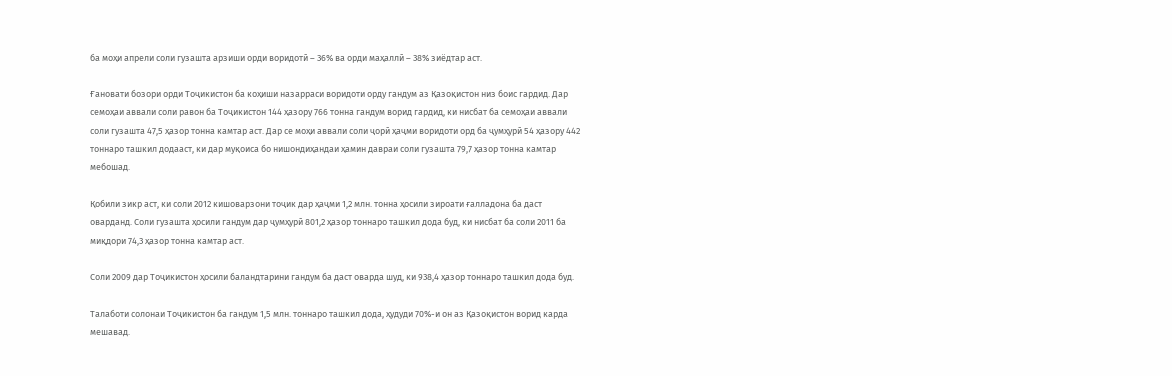ба моҳи апрели соли гузашта арзиши орди воридотӣ – 36% ва орди маҳаллӣ – 38% зиёдтар аст.

Ғановати бозори орди Тоҷикистон ба коҳиши назарраси воридоти орду гандум аз Қазоқистон низ боис гардид. Дар семоҳаи аввали соли равон ба Тоҷикистон 144 ҳазору 766 тонна гандум ворид гардид, ки нисбат ба семоҳаи аввали соли гузашта 47,5 ҳазор тонна камтар аст. Дар се моҳи аввали соли ҷорӣ ҳаҷми воридоти орд ба ҷумҳурӣ 54 ҳазору 442 тоннаро ташкил додааст, ки дар муқоиса бо нишондиҳандаи ҳамин давраи соли гузашта 79,7 ҳазор тонна камтар мебошад.

Қобили зикр аст, ки соли 2012 кишоварзони тоҷик дар ҳаҷми 1,2 млн. тонна ҳосили зироати ғалладона ба даст оварданд. Соли гузашта ҳосили гандум дар ҷумҳурӣ 801,2 ҳазор тоннаро ташкил дода буд, ки нисбат ба соли 2011 ба миқдори 74,3 ҳазор тонна камтар аст.

Соли 2009 дар Тоҷикистон ҳосили баландтарини гандум ба даст оварда шуд, ки 938,4 ҳазор тоннаро ташкил дода буд.

Талаботи солонаи Тоҷикистон ба гандум 1,5 млн. тоннаро ташкил дода, ҳудуди 70%-и он аз Қазоқистон ворид карда мешавад.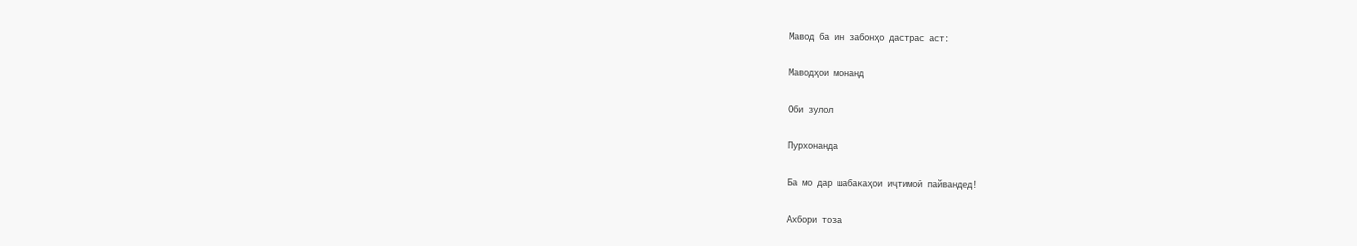Мавод ба ин забонҳо дастрас аст:

Маводҳои монанд

Оби зулол

Пурхонанда

Ба мо дар шабакаҳои иҷтимоӣ пайвандед!

Ахбори тоза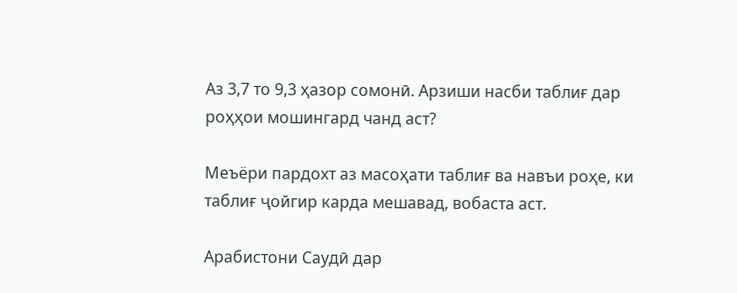Аз 3,7 то 9,3 ҳазор сомонӣ. Арзиши насби таблиғ дар роҳҳои мошингард чанд аст?

Меъёри пардохт аз масоҳати таблиғ ва навъи роҳе, ки таблиғ ҷойгир карда мешавад, вобаста аст.

Арабистони Саудӣ дар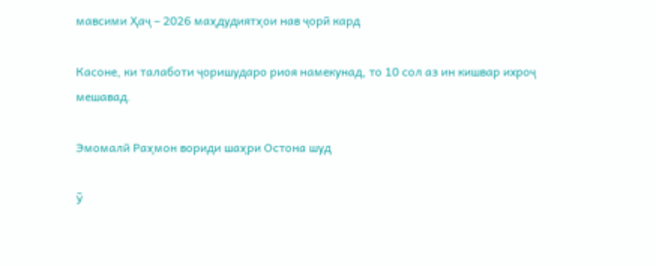мавсими Ҳаҷ – 2026 маҳдудиятҳои нав ҷорӣ кард

Касоне, ки талаботи ҷоришударо риоя намекунад, то 10 сол аз ин кишвар ихроҷ мешавад.

Эмомалӣ Раҳмон вориди шаҳри Остона шуд

Ӯ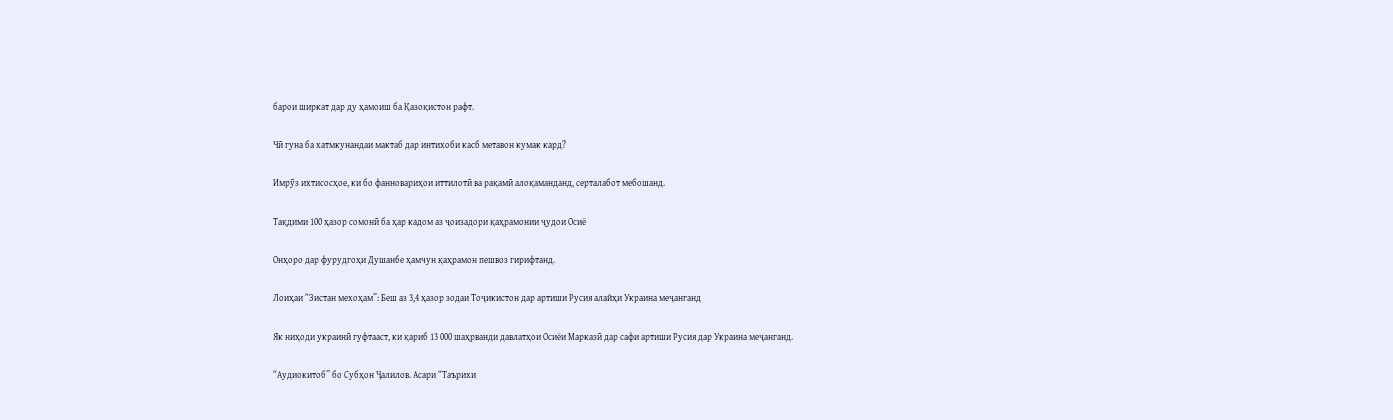барои ширкат дар ду ҳамоиш ба Қазоқистон рафт.

Чӣ гуна ба хатмкунандаи мактаб дар интихоби касб метавон кумак кард?

Имрӯз ихтисосҳое, ки бо фанновариҳои иттилотӣ ва рақамӣ алоқаманданд, серталабот мебошанд.

Тақдими 100 ҳазор сомонӣ ба ҳар кадом аз ҷоизадори қаҳрамонии ҷудои Осиё

Онҳоро дар фурудгоҳи Душанбе ҳамчун қаҳрамон пешвоз гирифтанд.

Лоиҳаи “Зистан мехоҳам”: Беш аз 3,4 ҳазор зодаи Тоҷикистон дар артиши Русия алайҳи Украина меҷанганд

Як ниҳоди украинӣ гуфтааст, ки қариб 13 000 шаҳрванди давлатҳои Осиёи Марказӣ дар сафи артиши Русия дар Украина меҷанганд.

“Аудиокитоб” бо Субҳон Ҷалилов. Асари “Таърихи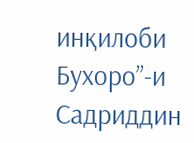инқилоби Бухоро”-и Садриддин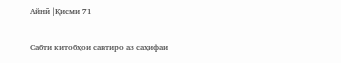Айнӣ |Қисми 71

Cабти китобҳои савтиро аз саҳифаи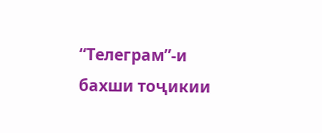“Телеграм”-и бахши тоҷикии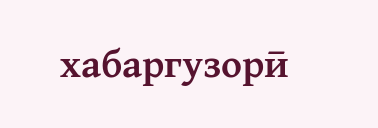хабаргузорӣ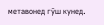метавонед гӯш кунед.